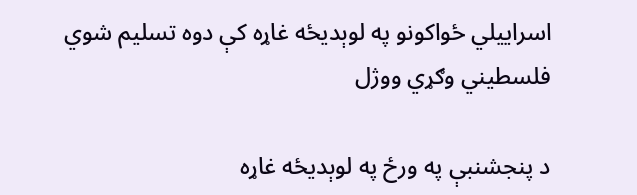اسراییلي ځواکونو په لوېدیځه غاړه کې دوه تسلیم شوي فلسطیني وګړي ووژل

د پنجشنبې په ورځ په لوېدیځه غاړه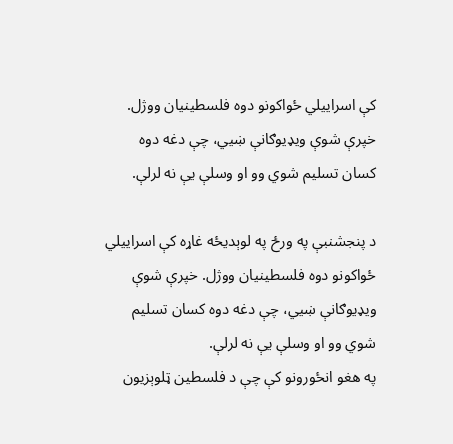کې اسراییلي ځواکونو دوه فلسطینیان ووژل. خپرې شوې ویډیوګانې ښیي، چې دغه دوه کسان تسلیم شوي وو او وسلې یې نه لرلې.

د پنجشنبې په ورځ په لوېدیځه غاړه کې اسراییلي ځواکونو دوه فلسطینیان ووژل. خپرې شوې ویډیوګانې ښیي، چې دغه دوه کسان تسلیم شوي وو او وسلې یې نه لرلې.
په هغو انځورونو کې چې د فلسطین ټلوېزیون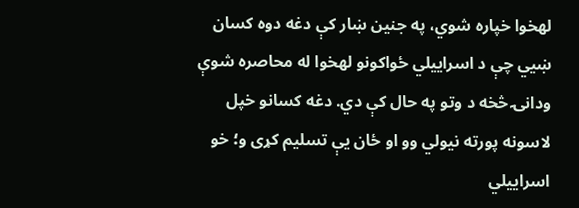لهخوا خپاره شوي، په جنین ښار کې دغه دوه کسان ښیي چې د اسراییلي ځواکونو لهخوا له محاصره شوې ودانۍ څخه د وتو په حال کې دي. دغه کسانو خپل لاسونه پورته نیولي وو او ځان یې تسلیم کړی و؛ خو اسراییلي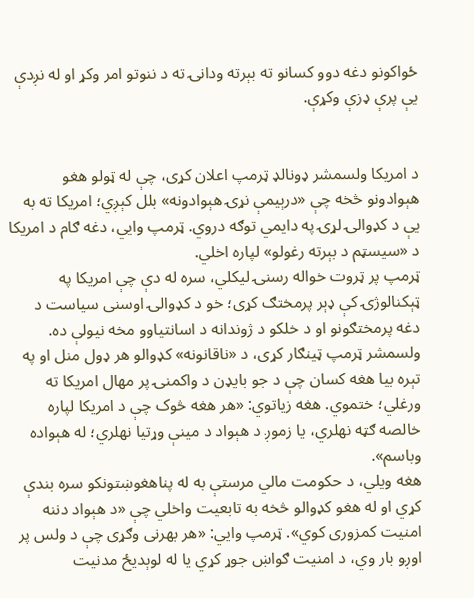ځواکونو دغه دوو کسانو ته بېرته ودانۍ ته د ننوتو امر وکړ او له نږدې یې پرې ډزې وکړې.


د امریکا ولسمشر ډونالډ ټرمپ اعلان کړی، چې له ټولو هغو هېوادونو څخه چې «درېیمې نړۍ هېوادونه» بلل کېږي؛ امریکا ته به یې د کډوالۍ لړۍ په دایمي توګه دروي. ټرمپ وایي، دغه ګام د امریکا د «سیسټم د بېرته رغولو» لپاره اخلي.
ټرمپ پر ټروت خواله رسنۍ لیکلي، سره له دې چې امریکا په ټېکنالوژۍ کې ډېر پرمختګ کړی؛ خو د کډوالۍ اوسنی سیاست د دغه پرمختګونو او د خلکو د ژوندانه د اسانتیاوو مخه نیولې ده.
ولسمشر ټرمپ ټینګار کړی، د «ناقانونه» کډوالو هر ډول منل او په تېره بیا هغه کسان چې د جو بایډن د واکمنۍ پر مهال امریکا ته ورغلي؛ ختموي. هغه زیاتوي: «هر هغه څوک چې د امریکا لپاره خالصه ګټه نهلري، یا زموږ د هېواد د مینې وړتیا نهلري؛ له هېواده وباسم».
هغه ویلي، د حکومت مالي مرستې به له پناهغوښتونکو سره بندې کړي او له هغو کډوالو څخه به تابعیت واخلي چې «د هېواد دننه امنیت کمزوری کوي». ټرمپ وایي: «هر بهرنی وګړی چې د ولس پر اوږو بار وي، د امنیت ګواښ جوړ کړي یا له لوېدیځ مدنیت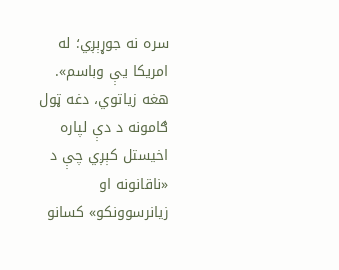سره نه جوړېږي؛ له امریکا یې وباسم».
هغه زیاتوي، دغه ټول ګامونه د دې لپاره اخیستل کېږي چې د «ناقانونه او زیانرسوونکو» کسانو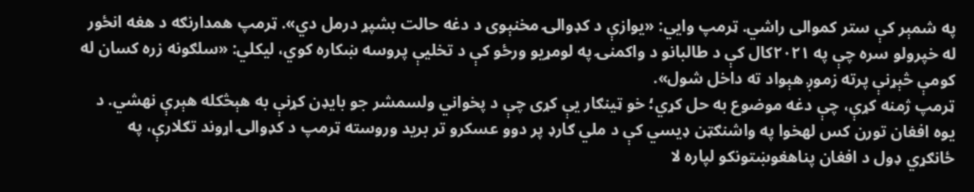په شمېر کې ستر کموالی راشي. ټرمپ وایي: «یوازې د کډوالۍ مخنېوی د دغه حالت بشپړ درمل دي». ټرمپ همدارنګه د هغه انځور له خپرولو سره چې په ۲۰۲۱کال کې د طالبانو د واکمنۍ په لومړیو ورځو کې د تخلیې پروسه ښکاره کوي، لیکلي: «سلګونه زره کسان له کومې څېړنې پرته زموږ هېواد ته داخل شول».
ټرمپ ژمنه کړې، چې دغه موضوع به حل کړي؛ خو ټینګار یې کړی چې د پخواني ولسمشر جو بایډن کړنې به هېڅکله هېرې نهشي. د یوه افغان تورن کس لهخوا په واشنګټن ډيسي کې د ملي ګارډ پر دوو عسکرو تر برید وروسته ټرمپ د کډوالۍ اړوند تګلارې، په ځانګړي ډول د افغان پناهغوښتونکو لپاره لا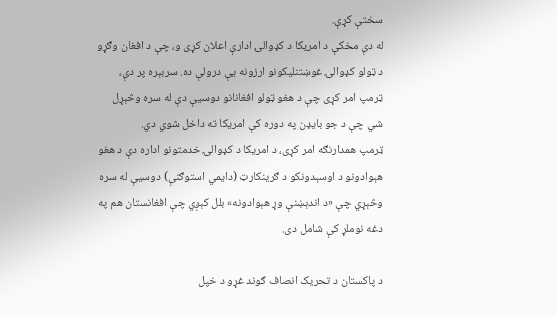سختې کړې.
له دې مخکې د امریکا د کډوالۍ ادارې اعلان کړی و، چې د افغان وګړو د ټولو کډوالۍ غوښتنلیکونو ارزونه یې درولې ده. سربېره پر دې، ټرمپ امر کړی چې د هغو ټولو افغانانو دوسیې دې له سره وڅېړل شي چې د جو بایډن په دوره کې امریکا ته داخل شوي دي.
ټرمپ همدارنګه امر کړی، د امریکا د کډوالۍ خدمتونو اداره دې د هغو هېوادونو د اوسېدونکو د ګرینکارټ (دایمي استوګنې) دوسیې له سره وڅېړي چې «د اندېښنې وړ هېوادونه» بلل کېږي چې افغانستان هم په دغه نوملړ کې شامل دی.

د پاکستان د تحریک انصاف ګوند غړو د خپل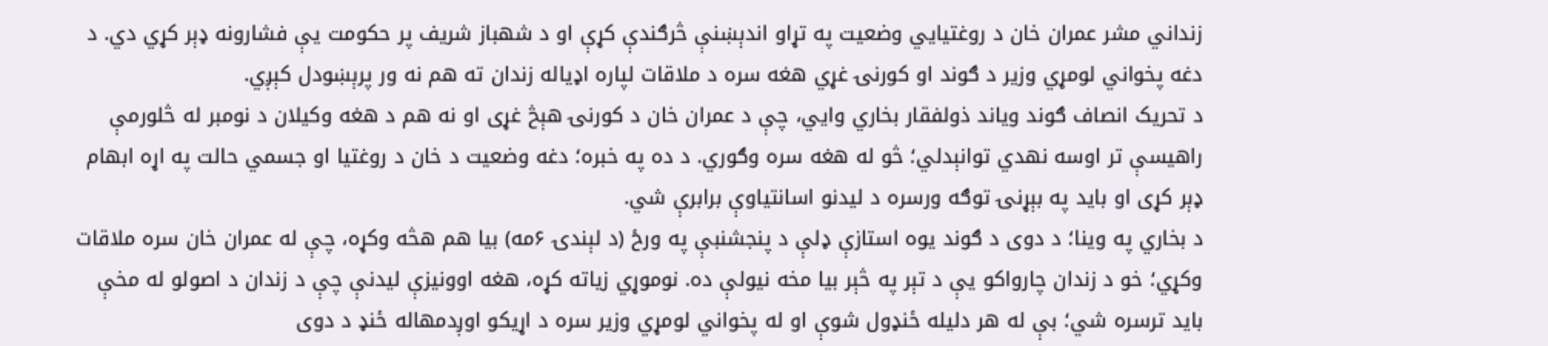زنداني مشر عمران خان د روغتیايي وضعیت په تړاو اندېښنې څرګندې کړې او د شهباز شریف پر حکومت یې فشارونه ډېر کړي دي. د دغه پخواني لومړي وزیر د ګوند او کورنۍ غړي هغه سره د ملاقات لپاره اډیاله زندان ته هم نه ور پرېښودل کېږي.
د تحریک انصاف ګوند ویاند ذولفقار بخاري وایي، چې د عمران خان د کورنۍ هېڅ غړی او نه هم د هغه وکیلان د نومبر له څلورمې راهیسې تر اوسه نهدي توانېدلي؛ څو له هغه سره وګوري. د ده په خبره؛ دغه وضعیت د خان د روغتیا او جسمي حالت په اړه ابهام ډېر کړی او باید په بېړنۍ توګه ورسره د لیدنو اسانتیاوې برابرې شي.
د بخاري په وینا؛ د دوی د ګوند یوه استازې ډلې د پنجشنبې په ورځ (د لېندۍ ۶مه) بیا هم هڅه وکړه، چې له عمران خان سره ملاقات وکړي؛ خو د زندان چارواکو یې د تېر په څېر بیا مخه نیولې ده. نوموړي زیاته کړه، هغه اوونیزې لیدنې چې د زندان د اصولو له مخې باید ترسره شي؛ بې له هر دلیله ځنډول شوې او له پخواني لومړي وزیر سره د اړیکو اوږدمهاله ځنډ د دوی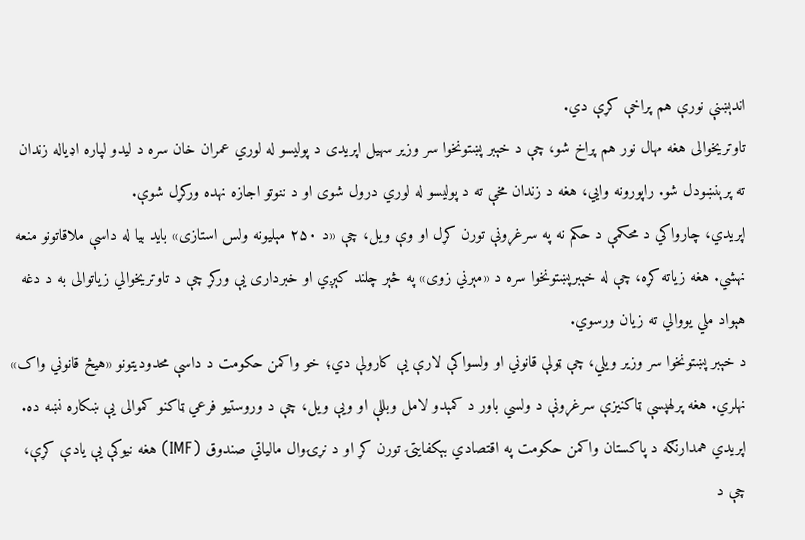اندېښنې نورې هم پراخې کړې دي.
تاوتریخوالی هغه مهال نور هم پراخ شو، چې د خېبر پښتونخوا سر وزیر سهیل اپریدی د پولیسو له لوري عمران خان سره د لیدو لپاره اډیاله زندان ته پرېنښودل شو. راپورونه وایي، هغه د زندان مخې ته د پولیسو له لوري درول شوی او د ننوتو اجازه نهده ورکړل شوې.
اپریدي، چارواکي د محکمې د حکم نه په سرغړونې تورن کړل او وې ویل، چې «د ۲۵۰ مېلیونه ولس استازی» باید بیا له داسې ملاقاتونو منعه نهشي. هغه زیاته کړه، چې له خېبرپښتونخوا سره د «مېرني زوی» په څېر چلند کېږي او خبرداری یې ورکړ چې د تاوتریخوالي زیاتوالی به د دغه هېواد ملي یووالي ته زیان ورسوي.
د خېبر پښتونخوا سر وزیر ویلي، چې ټولې قانوني او ولسواکې لارې یې کارولې دي؛ خو واکمن حکومت د داسې محدودیتونو «هیڅ قانوني واک» نهلري. هغه پرلهپسې ټاکنیزې سرغړونې د ولسي باور د کمېدو لامل وبللې او ویې ویل، چې د وروستیو فرعي ټاکنو کموالی یې ښکاره نښه ده.
اپريدي همدارنګه د پاکستان واکمن حکومت په اقتصادي بېکفایتۍ تورن کړ او د نړۍوال مالیاتي صندوق (IMF) هغه نیوکې یې یادې کړې، چې د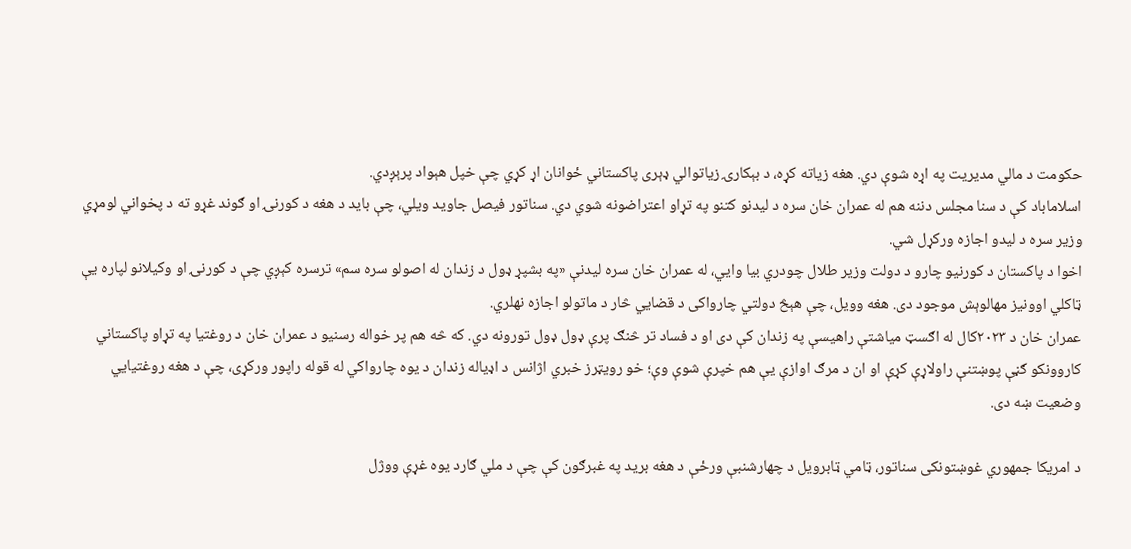حکومت د مالي مدیریت په اړه شوې دي. هغه زیاته کړه، د بېکارۍ زیاتوالي ډېری پاکستاني ځوانان اړ کړي چې خپل هېواد پرېږدي.
اسلاماباد کې د سنا مجلس دننه هم له عمران خان سره د لیدنو کتنو په تړاو اعتراضونه شوي دي. سناتور فیصل جاوید ویلي، چې باید د هغه د کورنۍ او ګوند غړو ته د پخواني لومړي وزیر سره د لیدو اجازه ورکړل شي.
اخوا د پاکستان د کورنیو چارو د دولت وزیر طلال چودري بیا وایي، له عمران خان سره لیدنې «په بشپړ ډول د زندان له اصولو سره سم» ترسره کېږي چې د کورنۍ او وکیلانو لپاره یې ټاکلي اوونیز مهالوېش موجود دی. هغه وویل، چې هېڅ دولتي چارواکی د قضایي څار د ماتولو اجازه نهلري.
عمران خان د ۲۰۲۳کال له اګسټ میاشتې راهیسې په زندان کې دی او د فساد تر څنګ پرې ډول ډول تورونه دي. که څه هم پر خواله رسنیو د عمران خان د روغتیا په تړاو پاکستاني کاروونکو ګڼې پوښتنې راولاړې کړې او ان د مرګ اوازې یې هم خپرې شوې وې؛ خو رویټرز خبري اژانس د اډیاله زندان د یوه چارواکي له قوله راپور ورکړی، چې د هغه روغتیایي وضعیت ښه دی.

د امریکا جمهوري غوښتونکی سناتور، ټامي ټابرویل د چهارشنبې ورځې د هغه برید په غبرګون کې چې د ملي ګارد یوه غړې ووژل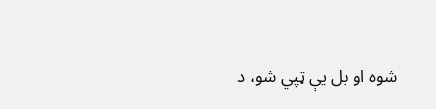شوه او بل یې ټپي شو، د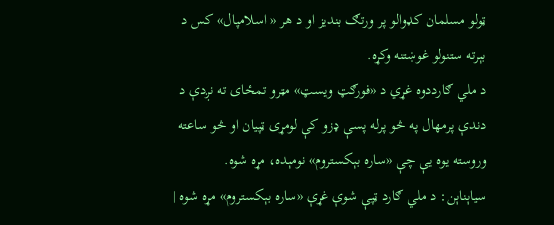ټولو مسلمان کډوالو پر ورتګ بندیز او د هر « اسلامپال» کس د بېرته ستنولو غوښتنه وکړه.
د ملي ګارددوه غړي د «فورګټ ویسټ» مټرو تمځای ته نږدې د دندې پرمهال په څو پرله پسې ډزو کې لومړی ټپيان او څو ساعته وروسته یوه یې چې «ساره بېکستروم» نومېده، مړه شوه.
سياېناېن: د ملي ګارد ټپې شوې غړې «ساره بېکستروم» مړه شوه |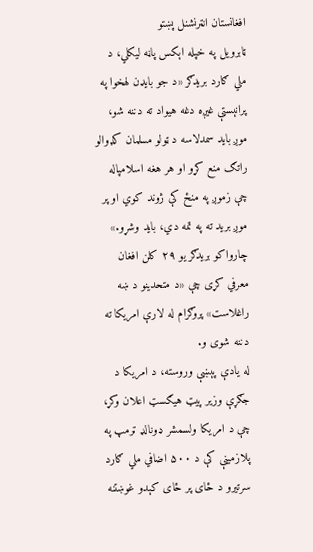افغانستان انټرنشنل پښتو
ټابرویل په خپله اېکس پاڼه لیکلي، د ملي ګارد بریدګر «د جو بایډن لهخوا په پرانېستې غیږه دغه هیواد ته دننه شو، موږ باید سمدلاسه د ټولو مسلمان کډوالو راتګ منع کړو او هر هغه اسلامپاله چې زموږ په منځ کې ژوند کوي او پر موږ برید ته په تمه دي، باید وشړو.»
چارواکو بریدګر یو ۲۹ کلن افغان معرفي کړی چې «د متحدینو د ښه راغلاست» پروګرام له لارې امریکا ته دننه شوی و.
له یادې پېښې وروسته، د امریکا د جګړې وزیر پیټ هیګسټ اعلان وکړ، چې د امریکا ولسمشر ډونالډ ټرمپ په پلازمینې کې د ۵۰۰ اضافي ملي ګارد سرتیرو د ځای پر ځای کېدو غوښتنه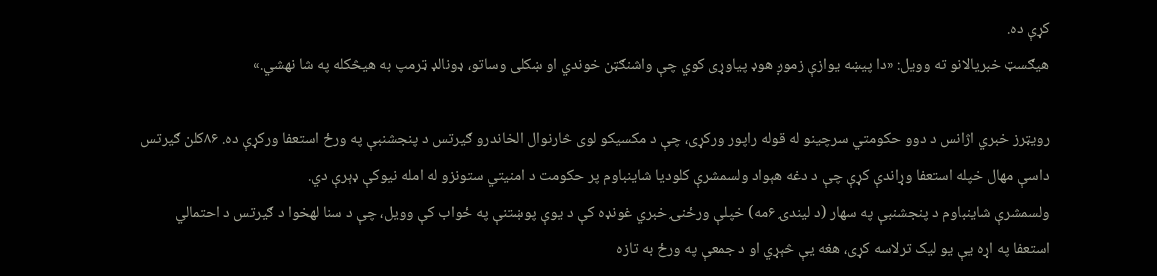کړې ده.
هیګسټ خبریالانو ته وویل: «دا پیښه یوازې زموږ هوډ پیاوړی کوي چې واشنګټن خوندي او ښکلی وساتو، ډونالډ ټرمپ به هیڅکله په شا نهشي.»

رویټرز خبري اژانس د دوو حکومتي سرچینو له قوله راپور ورکړی، چې د مکسیکو لوی څارنوال الخاندرو ګیرتس د پنجشنبې په ورځ استعفا ورکړې ده. ۸۶کلن ګیرتس داسې مهال خپله استعفا وړاندې کړې چې د دغه هېواد ولسمشرې کلودیا شاینباوم پر حکومت د امنیتي ستونزو له امله نیوکې ډېرې دي.
ولسمشرې شاینباوم د پنجشنبې په سهار (د لیندۍ ۶مه) خپلې ورځنۍ خبري غونډه کې د یوې پوښتنې په ځواب کې وویل، چې د سنا لهخوا د ګیرتس د احتمالي استعفا په اړه یې یو لیک ترلاسه کړی، هغه یې څېړي او د جمعې په ورځ به تازه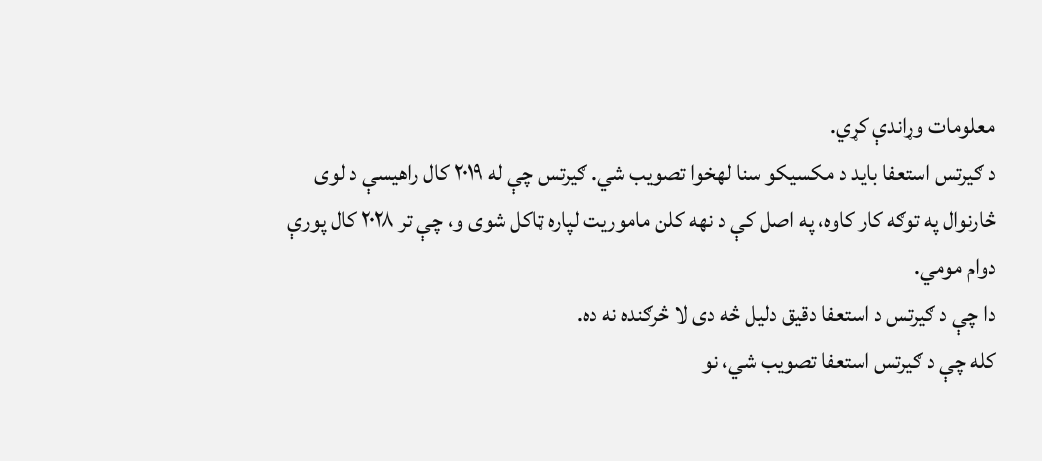معلومات وړاندې کړي.
د ګیرتس استعفا باید د مکسیکو سنا لهخوا تصویب شي. ګیرتس چې له ۲۰۱۹ کال راهیسې د لوی څارنوال په توګه کار کاوه، په اصل کې د نهه کلن ماموریت لپاره ټاکل شوی و، چې تر ۲۰۲۸ کال پورې دوام مومي.
دا چې د ګیرتس د استعفا دقیق دلیل څه دی لا څرګنده نه ده.
کله چې د ګیرتس استعفا تصویب شي، نو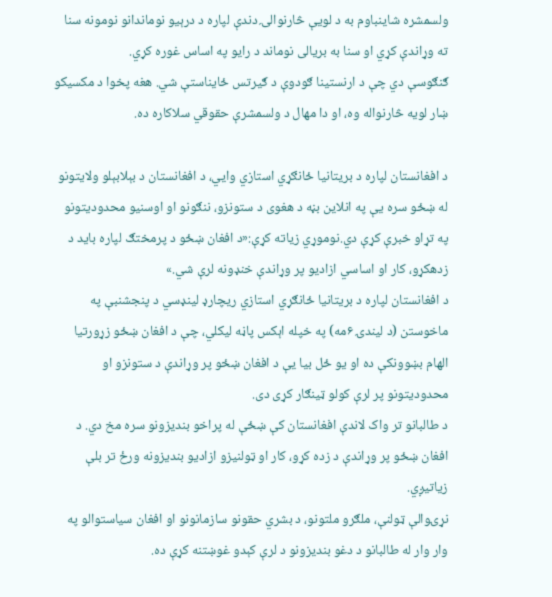ولسمشره شاینباوم به د لویې څارنوالۍ دندې لپاره د درېیو نوماندانو نومونه سنا ته وړاندې کړي او سنا به بریالی نوماند د رایو په اساس غوره کړي.
ګنګوسې دي چې د ارنستینا ګودوې د ګیرتس ځایناستې شي. هغه پخوا د مکسیکو ښار لویه څارنواله وه، او دا مهال د ولسمشرې حقوقي سلاکاره ده.

د افغانستان لپاره د بریتانیا ځانګړي استازي وایي، د افغانستان د بېلابېلو ولایتونو له ښځو سره یې په انلاین بڼه د هغوی د ستونزو، ننګونو او اوسنیو محدودیتونو په تړاو خبرې کړې دي.نوموړي زیاته کړې:«د افغان ښځو د پرمختګ لپاره باید د زدهکړو، کار او اساسي ازادیو پر وړاندې خنډونه لرې شي.»
د افغانستان لپاره د بریتانیا ځانګړي استازي ریچارډ لینډسي د پنجشنبې په ماخوستن (د لیندۍ ۶مه) په خپله اېکس پاڼه لیکلي، چې د افغان ښځو زړورتیا الهام بښوونکې ده او یو ځل بیا یې د افغان ښځو پر وړاندې د ستونزو او محدودیتونو پر لرې کولو ټینګار کړی دی.
د طالبانو تر واک لاندې افغانستان کې ښځې له پراخو بندیزونو سره مخ دي. د افغان ښځو پر وړاندې د زده کړو، کار او ټولنیزو ازادیو بندیزونه ورځ تر بلې زیاتیږي.
نړۍوالې ټولنې، ملګرو ملتونو، د بشري حقونو سازمانونو او افغان سیاستوالو په وار وار له طالبانو د دغو بندیزونو د لرې کېدو غوښتنه کړې ده.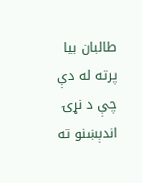طالبان بیا پرته له دې چې د نړۍ اندېښنو ته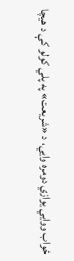ځواب ووايي یوازي دومره وایي، د «شریعت» په پلي کولو کې د هیچا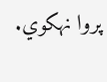پروا نهکوي.